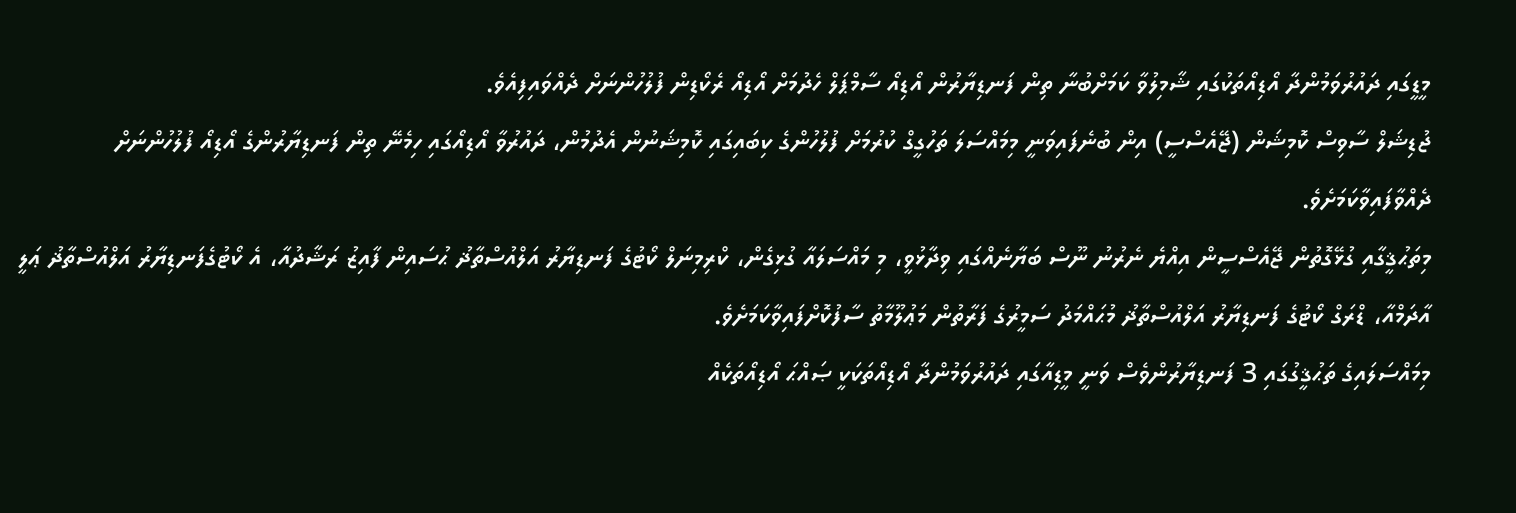މީޑީގައި ދައުރުވަމުންދާ އޯޑިއޯތަކުގައި ޝާމިލުވާ ކަމަށްބުނާ ތިން ފަނޑިޔާރުން އޯޑިއޯ ސާމްޕަލް ހެދުމަށް އޯޑިއޯ ރެކޯޑިން ފުލުހުންނަށް ދެއްވައިފިއެވެ.
ޖުޑިޝަލް ސާވިސް ކޮމިޝަން (ޖޭއެސްސީ) އިން ބުނެފައިވަނީ މިމައްސަލަ ތަހުގީގް ކުރުމަށް ފުލުހުންގެ ކިބައިގައި ކޮމިޝަނުން އެދުމުން، ދައުރުވާ އޯޑިއޯގައި ހިމެނޭ ތިން ފަނޑިޔާރުންގެ އޯޑިއޯ ފުލުހުންނަށް ދެއްވާފައިވާކަމަށެވެ.
މިތަޙުޤީގާއި ގުޅޭގޮތުން ޖޭއެސްސީން އިއްޔެ ނެރުނު ނޫސް ބަޔާނެއްގައި ވިދާޅުވީ، މި މައްސަލައާ ގުޅިގެން، ކްރިމިނަލް ކޯޓުގެ ފަނޑިޔާރު އަލްއުސްތާޛު ޙުސައިން ފާއިޒު ރަޝާދުއާ، އެ ކޯޓުގެފަނޑިޔާރު އަލްއުސްތާޛު ޢަލީ އާދަމްއާ، ޑްރަގް ކޯޓުގެ ފަނޑިޔާރު އަލްއުސްތާޛު މުޙައްމަދު ސަމީރުގެ ފަރާތުން މަޢުލޫމާތު ސާފުކޮށްފައިވާކަމަށެވެ.
މިމައްސަލައިގެ ތަޙުޤީގުގައި 3 ފަނޑިޔާރުންވެސް ވަނީ މީޑިއާގައި ދައުރުވަމުންދާ އޯޑިއޯތަކަކީ ޞައްޙަ އޯޑިއޯތަކެއް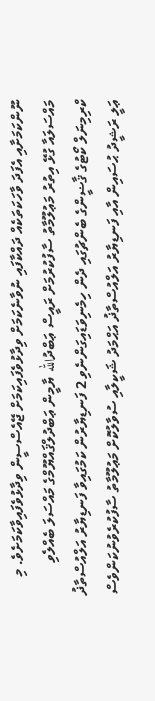ނޫންކަމަށާއި އެފަދަ ވާހަކަތަކެއް ދައްކާފައި ނުވާނެކަމަށް ވިދާޅުވެފައިކަމަށް ޖޭއެސްސީން ވިދާޅުވެފައިވާކަމަށެވެ. މި މައްސަލައާ ގުޅޭ އިތުރު މަޢުލޫމާތު ސާފުކުރުމަށް ރައީސް ޢަބްދުالله ޔާމީން ޢަބްދުލްޤައްޔޫމްގެ މައްސަލަ ބެއްލެވި ކްރިމިނަލް ކޯޓުގެ ޤާޟީންގެ ބެންޗުގައި ދެން ހިމެނިވަޑައިގަންނެވި 2 ފަނޑިޔާރުން ކަމުގައިވާ ފަނޑިޔާރު އަލްއުސްތާޛު ޢަލީ ރަޝީދު ޙުސައިން އާއި ފަނޑިޔާރު އަލްއުސްތާޛު އަޙްމަދު ޝަކީލާއި ސުވާލުކޮށް މަޢުލޫމާތު ސާފުކުރެވުނުކަންވެސް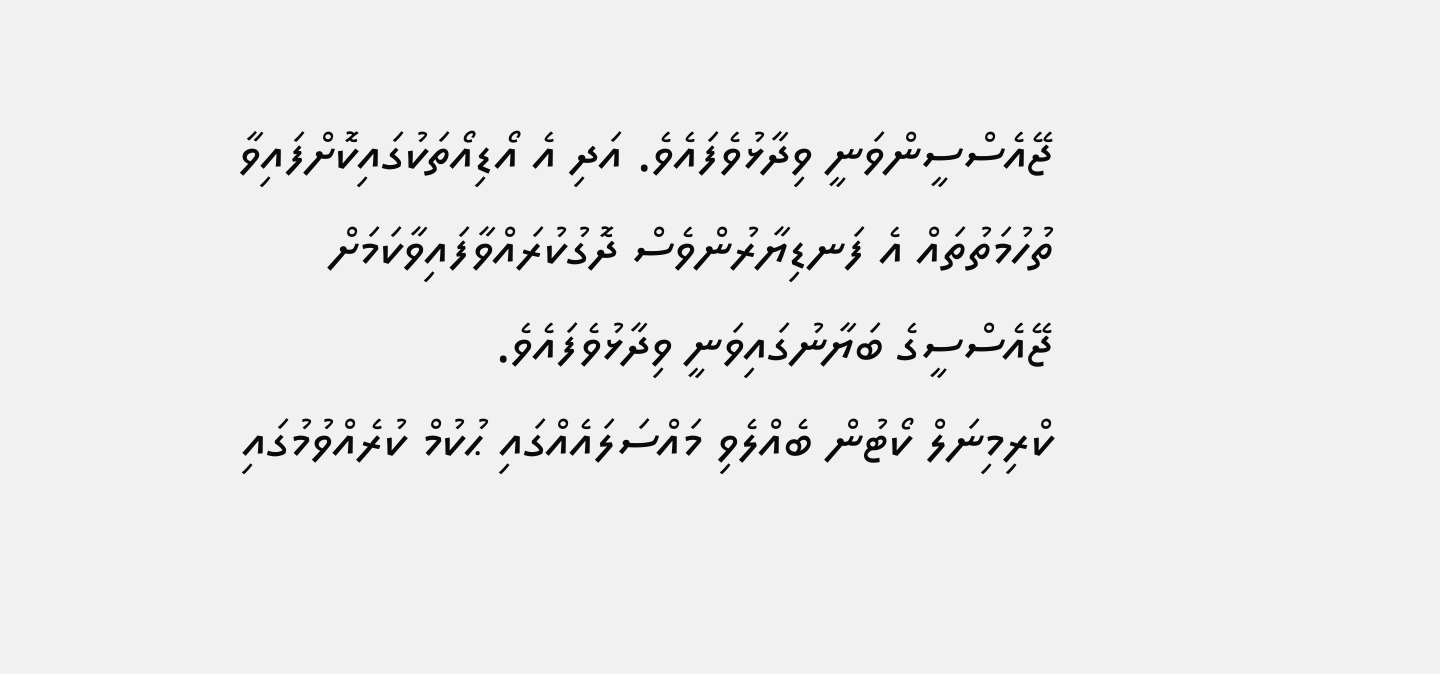ޖޭއެސްސީންވަނީ ވިދާޅުވެފައެވެ. އަދި އެ އޯޑިއޯތަކުގައިކޮށްފައިވާ ތުހުމަތުތައް އެ ފަނޑިޔާރުންވެސް ދޮގުކުރައްވާފައިވާކަމަށް ޖޭއެސްސީގެ ބަޔާނުގައިވަނީ ވިދާޅުވެފައެވެ.
ކްރިމިނަލް ކޯޓުން ބެއްލެވި މައްސަލައެއްގައި ޙުކުމް ކުރެއްވުމުގައި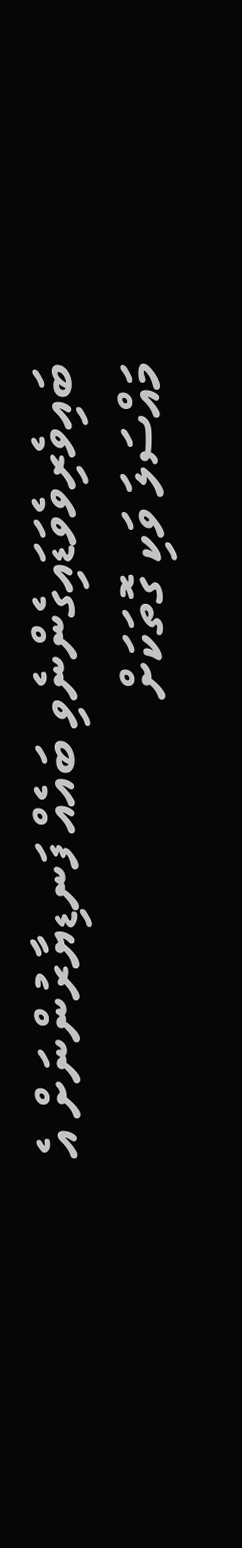ބައިވެރިވެވަޑައިގެންނެވި ބައެއް ފަނޑިޔާރުންނަށް އެ މައްސަލަ ވަކި ގޮތަކަށް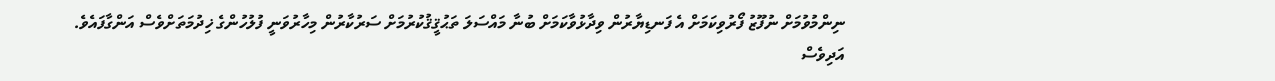ނިންމުވުމަށް ނުފޫޒު ފޯރުވިކަމަށް އެ ފަނޑިޔާރުން ވިދާޅުވާކަމަށް ބުނާ މައްސަލަ ތަޙުޤީޤުކުރުމަށް ސަރުކާރުން މިހާރުވަނީ ފުލުހުންގެ ޚިދުމަތަށްވެސް އަންގާފައެވެ.
އަދިވެސް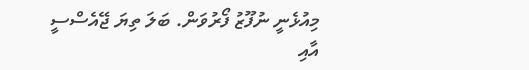މިއުޅެނީ ނުފޫޒު ފޯރުވަން. ބަލަ ތިޔަ ޖޭއެސްސީ އާއި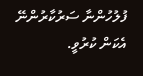ފުލުހުންނާ ސަރުކާރުންނޭ އެކަން ކުރުވީ.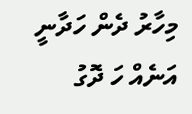މިހާރު ދެން ހަދާނީ އަނެއް ހަ ދޮގު